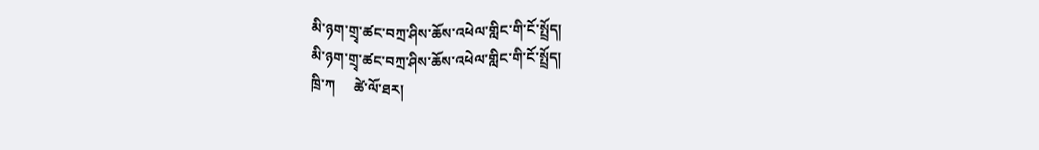མི་ཉག་གྲྭ་ཚང་བཀྲ་ཤིས་ཆོས་འཕེལ་གླིང་གི་ངོ་སྤྲོད།
མི་ཉག་གྲྭ་ཚང་བཀྲ་ཤིས་ཆོས་འཕེལ་གླིང་གི་ངོ་སྤྲོད།
ཁྲི་ཀ     ཚེ་ལོ་ཐར།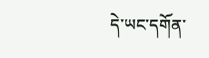དེ་ཡང་དགོན་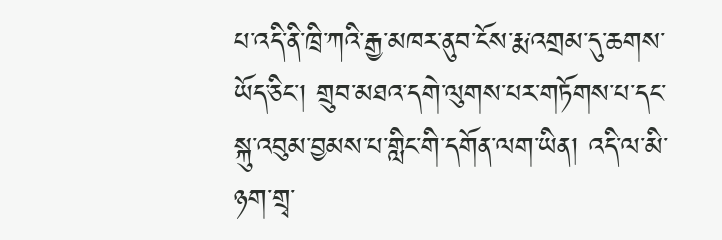པ་འདི་ནི་ཁྲི་ཀའི་རྒྱ་མཁར་ནུབ་ངོས་རྨ་འགྲམ་དུ་ཆགས་ཡོད་ཅིང་། གྲུབ་མཐའ་དགེ་ལུགས་པར་གཏོགས་པ་དང་སྐུ་འབུམ་བྱམས་པ་གླིང་གི་དགོན་ལག་ཡིན། འདི་ལ་མི་ཉག་གྲྭ་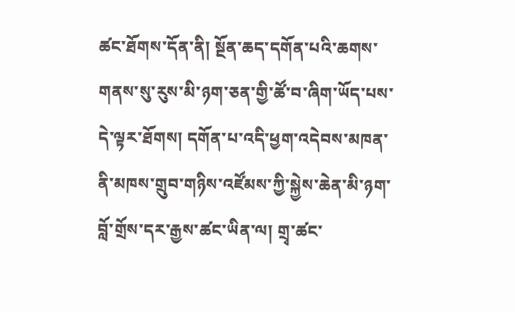ཚང་ཐོགས་དོན་ནི། སྔོན་ཆད་དགོན་པའི་ཆགས་གནས་སུ་རུས་མི་ཉག་ཅན་གྱི་ཚོ་བ་ཞིག་ཡོད་པས་དེ་ལྟར་ཐོགས། དགོན་པ་འདི་ཕྱག་འདེབས་མཁན་ནི་མཁས་གྲུབ་གཉིས་འཛོམས་ཀྱི་སྐྱེས་ཆེན་མི་ཉག་བློ་གྲོས་དར་རྒྱས་ཚང་ཡིན་ལ། གྲྭ་ཚང་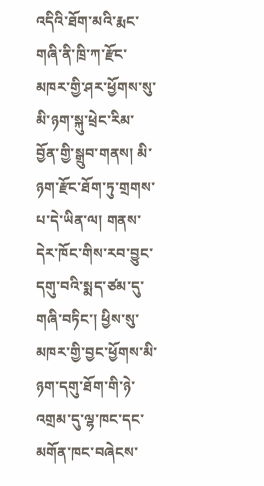འདིའི་ཐོག་མའི་རྨང་གཞི་ནི་ཁྲི་ཀ་རྫོང་མཁར་གྱི་ཤར་ཕྱོགས་སུ་མི་ཉག་སྐུ་ཕྲེང་རིམ་བྱོན་གྱི་སྒྲུབ་གནས། མི་ཉག་རྫོང་ཐོག་ཏུ་གྲགས་པ་དེ་ཡིན་ལ། གནས་དེར་ཁོང་གིས་རབ་བྱུང་དགུ་བའི་སྨད་ཙམ་དུ་གཞི་བཏིང་། ཕྱིས་སུ་མཁར་གྱི་བྱང་ཕྱོགས་མི་ཉག་དགུ་ཐོག་གི་ཉེ་འགྲམ་དུ་ལྷ་ཁང་དང་མགོན་ཁང་བཞེངས་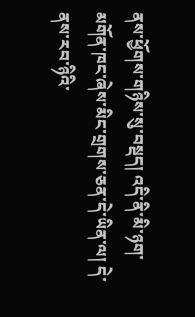ནས་ཕྱོགས་གཉིས་སུ་བསྡད། འདི་ནི་མི་ཉག་མགོན་ཁང་ཞེས་མིང་གྲགས་ཅན་དེ་ཡིན་ལ། དེ་ནས་རབ་ཉིའི་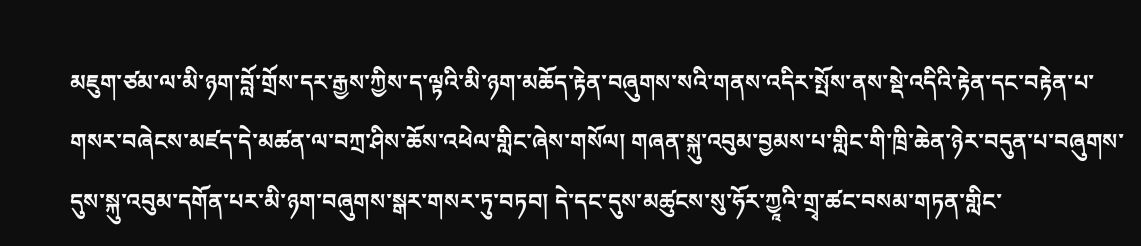མཇུག་ཙམ་ལ་མི་ཉག་བློ་གྲོས་དར་རྒྱས་ཀྱིས་ད་ལྟའི་མི་ཉག་མཆོད་རྟེན་བཞུགས་སའི་གནས་འདིར་སྤོས་ནས་སྡེ་འདིའི་རྟེན་དང་བརྟེན་པ་གསར་བཞེངས་མཛད་དེ་མཚན་ལ་བཀྲ་ཤིས་ཆོས་འཕེལ་གླིང་ཞེས་གསོལ། གཞན་སྐུ་འབུམ་བྱམས་པ་གླིང་གི་ཁྲི་ཆེན་ཉེར་བདུན་པ་བཞུགས་དུས་སྐུ་འབུམ་དགོན་པར་མི་ཉག་བཞུགས་སྒར་གསར་ཏུ་བཏབ། དེ་དང་དུས་མཚུངས་སུ་ཧོར་ཀྱཱའི་གྲྭ་ཚང་བསམ་གཏན་གླིང་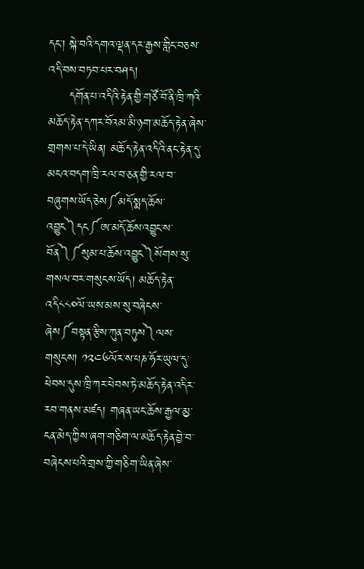དང་། སྐེ་བའི་དགའ་ལྡན་དར་རྒྱས་གླིང་བཅས་འདི་བས་བཏབ་པར་བཤད།
     དགོན་པ་འདིའི་རྟེན་གྱི་གཙོ་བོ་ནི་ཁྲི་ཀའི་མཆོད་རྟེན་དཀར་བོའམ་མི་ཉག་མཆོད་རྟེན་ཞེས་གྲགས་པ་དེ་ཡིན། མཆོད་རྟེན་འདིའི་ནང་རྟེན་དུ་མངའ་བདག་ཁྲི་རལ་བ་ཅན་གྱི་རལ་བ་བཞུགས་ཡོད་ཅེས༼མདོ་སྨད་ཆོས་འབྱུང༽དང༼ཨ་མདོ་ཆོས་འབྱུང་ས་བོན༽༼སུམ་པ་ཆོས་འབྱུང༽སོགས་སུ་གསལ་བར་གསུངས་ཡོད། མཆོད་རྟེན་འདི༨༨༠ལོ་ཡས་མས་སུ་བཞེངས་ཞེས༼བསྟན་རྩིས་ཀུན་བཏུས༽ལས་གསུངས། ༡༢༤༦ལོར་ས་པཎ་ཧོར་ཡུལ་དུ་ཕེབས་དུས་ཁྲི་ཀར་ཕེབས་ཏེ་མཆོད་རྟེན་འདིར་རབ་གནས་མཛད། གཞན་ཡང་ཆོས་རྒྱལ་མྱ་ངན་མེད་ཀྱིས་ཞག་གཅིག་ལ་མཆོད་རྟེན་བྱེ་བ་བཞེངས་པའི་གྲས་ཀྱི་གཅིག་ཡིན་ཞེས་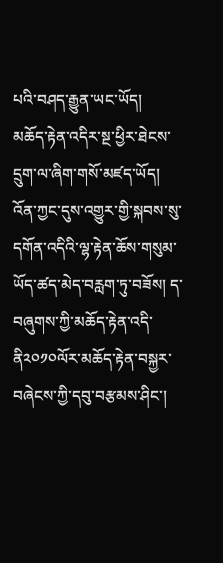པའི་བཤད་རྒྱུན་ཡང་ཡོད།
མཆོད་རྟེན་འདིར་སྔ་ཕྱིར་ཐེངས་དྲུག་ལ་ཞིག་གསོ་མཛད་ཡོད། འོན་ཀྱང་དུས་འགྱུར་གྱི་སྐབས་སུ་དགོན་འདིའི་ལྷ་རྟེན་ཆོས་གསུམ་ཡོད་ཚད་མེད་བརླག་ཏུ་བཟོས། ད་བཞུགས་ཀྱི་མཆོད་རྟེན་འདི་ནི༢༠༡༠ལོར་མཆོད་རྟེན་བསྐྱར་བཞེངས་ཀྱི་དབུ་བརྩམས་ཤིང་།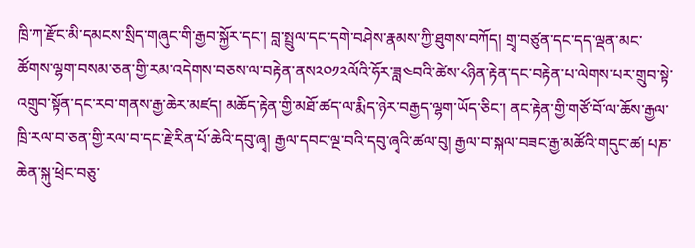ཁྲི་ཀ་རྫོང་མི་དམངས་སྲིད་གཞུང་གི་རྒྱབ་སྐྱོར་དང་། བླ་སྤྲུལ་དང་དགེ་བཤེས་རྣམས་ཀྱི་ཐུགས་བཀོད། གྲྭ་བཙུན་དང་དད་ལྡན་མང་ཚོགས་ལྷག་བསམ་ཅན་གྱི་རམ་འདེགས་བཅས་ལ་བརྟེན་ནས༢༠༡༢ལོའི་ཧོར་ཟླ༤བའི་ཚེས་༨ཉིན་རྟེན་དང་བརྟེན་པ་ལེགས་པར་གྲུབ་སྟེ་འགྲུབ་སྟོན་དང་རབ་གནས་རྒྱ་ཆེར་མཛད། མཆོད་རྟེན་གྱི་མཐོ་ཚད་ལ་རྨིད་ཉེར་བརྒྱད་ལྷག་ཡོད་ཅིང་། ནང་རྟེན་གྱི་གཙོ་བོ་ལ་ཆོས་རྒྱལ་ཁྲི་རལ་བ་ཅན་གྱི་རལ་བ་དང་རྗེ་རིན་པོ་ཆེའི་དབུ་ཞྭ། རྒྱལ་དབང་ལྔ་བའི་དབུ་ཞྭའི་ཚལ་བུ། རྒྱལ་བ་སྐལ་བཟང་རྒྱ་མཚོའི་གདུང་ཚ། པཎ་ཆེན་སྐུ་ཕྲེང་བཅུ་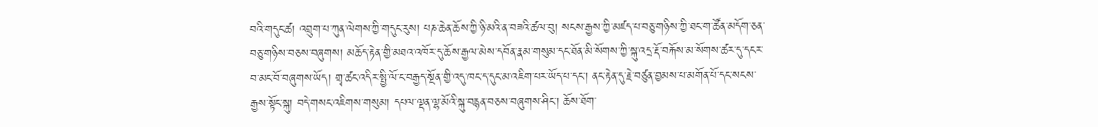བའི་གདུང་ཚ། འབྲུག་པ་ཀུན་ལེགས་ཀྱི་གདུང་རུས། པཎ་ཆེན་ཆོས་ཀྱི་ཉི་མའི་ན་བཟའི་ཚལ་བུ། སངས་རྒྱས་ཀྱི་མཛད་པ་བཅུ་གཉིས་ཀྱི་ཐང་ག་ཚོན་མདོག་ཅན་བཅུ་གཉིས་བཅས་བཞུགས། མཆོད་རྟེན་གྱི་མཐའ་འཁོར་དུ་ཆོས་རྒྱལ་མེས་དབོན་རྣམ་གསུམ་དང་ཐོན་མི་སོགས་ཀྱི་སྐུ་འདྲ་རྡོ་བརྐོས་མ་སོགས་ཚར་དུ་དངར་བ་མང་བོ་བཞུགས་ཡོད། གྲྭ་ཚང་འདིར་སྤྱི་ལོ་ང་བརྒྱད་སྔོན་གྱི་འདུ་ཁང་ད་དུང་མ་འཇིག་པར་ཡོད་པ་དང་། ནང་རྟེན་དུ་རྗེ་བཙུན་བྱམས་པ་མགོན་པོ་དང་སངས་རྒྱས་སྟོང་སྐུ། བདེ་གསང་འཇིགས་གསུམ། དཔལ་ལྡན་ལྷ་མོའི་སྐུ་བརྙན་བཅས་བཞུགས་ཤིང་། ཆོས་ཐོག་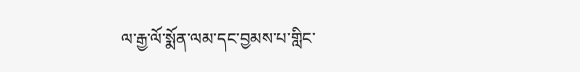ལ་རྒྱ་ལོ་སྨོན་ལམ་དང་བྱམས་པ་གླིང་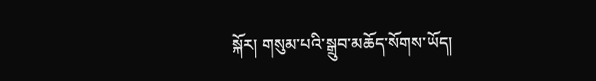སྐོར། གསུམ་པའི་སྒྲུབ་མཆོད་སོགས་ཡོད།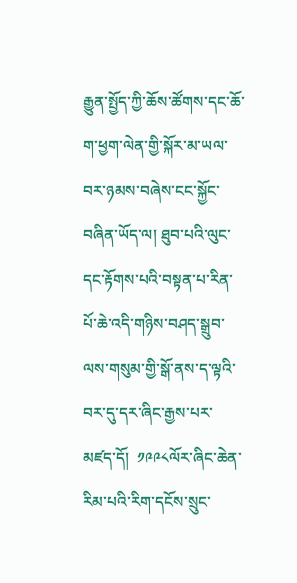རྒྱུན་སྤྱོད་ཀྱི་ཆོས་ཚོགས་དང་ཆོ་ག་ཕྱག་ལེན་གྱི་སྐོར་མ་ཡལ་བར་ཉམས་བཞེས་ངང་སྐྱོང་བཞིན་ཡོད་ལ། ཐུབ་པའི་ལུང་དང་རྟོགས་པའི་བསྟན་པ་རིན་པོ་ཆེ་འདི་གཉིས་བཤད་སྒྲུབ་ལས་གསུམ་གྱི་སྒོ་ནས་ད་ལྟའི་བར་དུ་དར་ཞིང་རྒྱས་པར་མཛད་དོ།  ༡༩༩༨ལོར་ཞིང་ཆེན་རིམ་པའི་རིག་དངོས་སྲུང་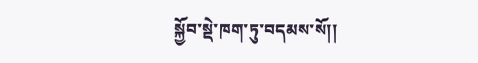སྐྱོབ་སྡེ་ཁག་ཏུ་བདམས་སོ།།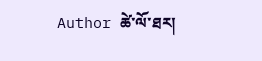Author ཚེ་ལོ་ཐར།